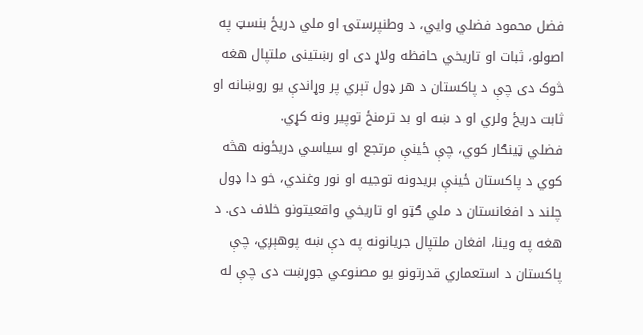فضل محمود فضلي وایي، د وطنپرستۍ او ملي دریځ بنسټ په اصولو، ثبات او تاریخي حافظه ولاړ دی او رښتینی ملتپال هغه څوک دی چې د پاکستان د هر ډول تېري پر وړاندې یو روښانه او ثابت دریځ ولري او د ښه او بد ترمنځ توپیر ونه کړي.
فضلي ټینګار کوي، چې ځینې مرتجع او سیاسي دریځونه هڅه کوي د پاکستان ځینې بریدونه توجیه او نور وغندي، خو دا ډول چلند د افغانستان د ملي ګټو او تاریخي واقعیتونو خلاف دی. د هغه په وینا، افغان ملتپال جریانونه په دې ښه پوهېږي، چې پاکستان د استعماري قدرتونو یو مصنوعي جوړښت دی چې له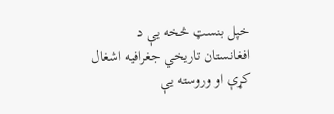خپل بنسټ څخه یې د افغانستان تاریخي جغرافیه اشغال کړې او وروسته یې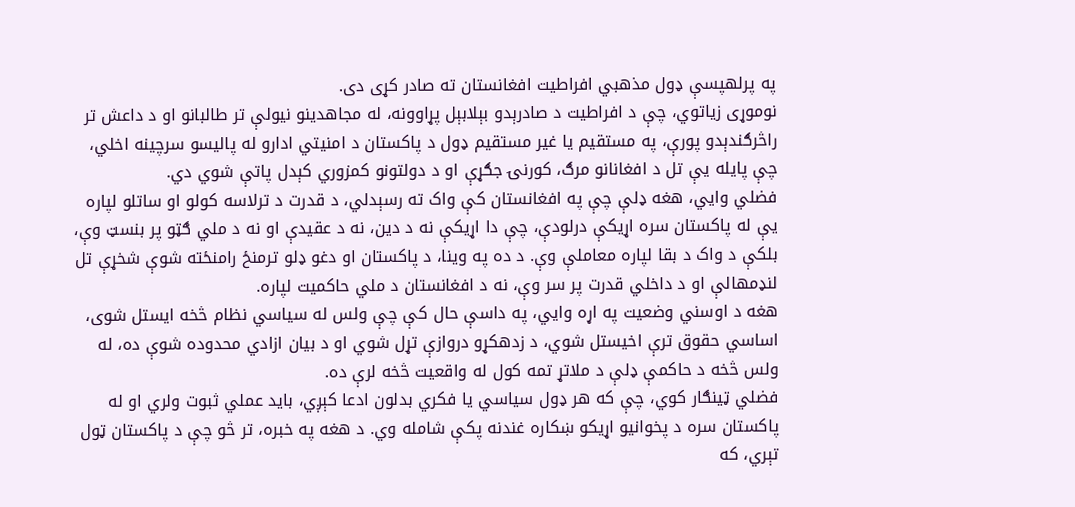په پرلهپسې ډول مذهبي افراطیت افغانستان ته صادر کړی دی.
نوموړی زیاتوي، چې د افراطیت د صادرېدو بېلابېل پړاوونه، له مجاهدینو نیولې تر طالبانو او د داعش تر راڅرګندېدو پورې، په مستقیم یا غیر مستقیم ډول د پاکستان د امنیتي ادارو له پالیسو سرچینه اخلي، چې پایله یې تل د افغانانو مرګ، کورنۍ جګړې او د دولتونو کمزوري کېدل پاتې شوي دي.
فضلي وایي، هغه ډلې چې په افغانستان کې واک ته رسېدلي، د قدرت د ترلاسه کولو او ساتلو لپاره یې له پاکستان سره اړیکې درلودې، چې دا اړیکې نه د دین، نه د عقیدې او نه د ملي ګټو پر بنسټ وې، بلکې د واک د بقا لپاره معاملې وې. د ده په وینا، د پاکستان او دغو ډلو ترمنځ رامنځته شوې شخړې تل لنډمهالې او د داخلي قدرت پر سر وې، نه د افغانستان د ملي حاکمیت لپاره.
هغه د اوسني وضعیت په اړه وايي، په داسې حال کې چې ولس له سیاسي نظام څخه ایستل شوی، اساسي حقوق ترې اخیستل شوي، د زدهکړو دروازې تړل شوي او د بیان ازادي محدوده شوې ده، له ولس څخه د حاکمې ډلې د ملاتړ تمه کول له واقعیت څخه لرې ده.
فضلي ټینګار کوي، چې که هر ډول سیاسي یا فکري بدلون ادعا کېږي، باید عملي ثبوت ولري او له پاکستان سره د پخوانیو اړیکو ښکاره غندنه پکې شامله وي. د هغه په خبره، تر څو چې د پاکستان ټول تېري، که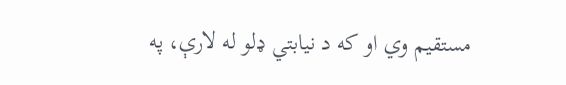مستقیم وي او که د نیابتي ډلو له لارې، په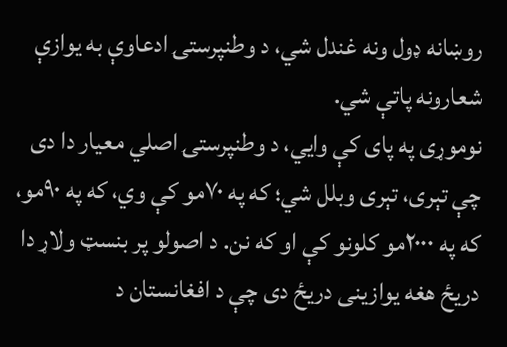روښانه ډول ونه غندل شي، د وطنپرستۍ ادعاوې به یوازې شعارونه پاتې شي.
نوموړی په پای کې وایي، د وطنپرستۍ اصلي معیار دا دی چې تېری، تېری وبلل شي؛ که په ۷۰مو کې وي، که په ۹۰مو، که په ۲۰۰۰مو کلونو کې او که نن. د اصولو پر بنسټ ولاړ دا دریځ هغه یوازینی دریځ دی چې د افغانستان د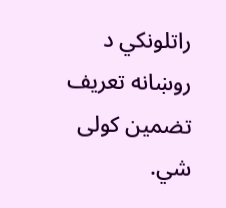راتلونکي د روښانه تعریف تضمین کولی شي.